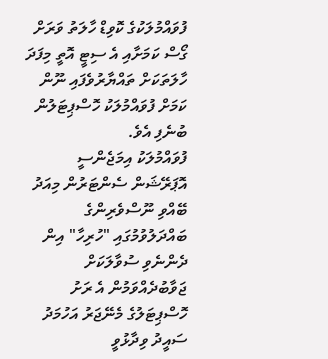ފުވައްމުލަކުގެ ކޮވިޑް ހާލަތު ވަރަށް ގޯސް ކަމަށާއި އެ ސިޓީ އޮތީ މިފަދަ ހާލަތަކަށް ތައްޔާރުވެފައި ނޫން ކަމަށް ފުވައްމުލަކު ހޮސްޕިޓަލުން ބުނެފި އެވެ.
ފުވައްމުލަކު އިމަޖެންސީ އޮޕަރޭޝަން ސެންޓަރުން މިއަދު ބޭއްވި ނޫސްވެރިންގެ ބައްދަލުވުމުގައި "ހުރިހާ" އިން ދެންނެވި ސުވާލަކަށް ޖަވާބުދެއްވަމުން އެ ރަށު ހޮސްޕިޓަލުގެ މެނޭޖަރު އަހުމަދު ސައީދު ވިދާޅުވީ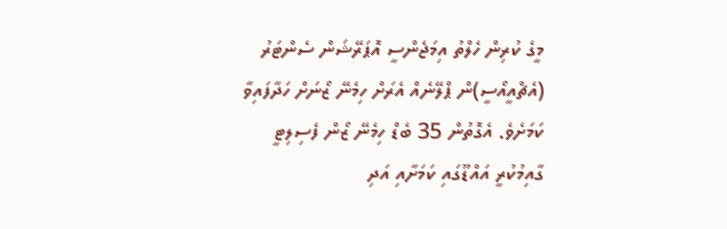މީގެ ކުރިން ހެލްތު އިމަޖެންސީ އޮޕަރޭޝަން ސެންޓަރު (އެޗްއީއޯސީ)ން ޕްލޭނެއް އެރަށް ހިމެނޭ ޒޯނަށް ހަދާފައިވާ ކަމަށެވެ. އެގޮތުން 35 ބެޑް ހިމެނޭ ޒޯން ފެސިލިޓީ ގާއިމުކުރީ އައްޑޫގައި ކަމަށާއި އަދި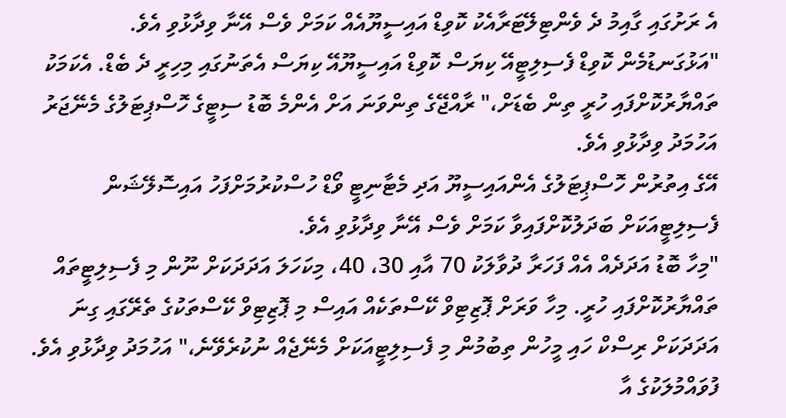އެ ރަށުގައި ގާއިމު ދެ ވެންޓިލޭޓަރާއެކު ކޮވިޑް އައިސީޔޫއެއް ކަމަށް ވެސް އޭނާ ވިދާޅުވި އެވެ.
"އަޅުގަނޑުމެން ކޮވިޑް ފެސިލިޓީއޭ ކިޔަސް ކޮވިޑް އައިސީޔޫއޭ ކިޔަސް އެތަނުގައި މިހިރީ ދެ ބެޑް. އެކަމަކު ތައްޔާރުކޮށްފައި ހުރީ ތިން ބެޑަށް،" ރާއްޖޭގެ ތިންވަނަ އަށް އެންމެ ބޮޑު ސިޓީގެ ހޮސްޕިޓަލުގެ މެނޭޖަރު އަހުމަދު ވިދާޅުވި އެވެ.
އޭގެ އިތުރުން ހޮސްޕިޓަލުގެ އެންއައިސީޔޫ އަދި މެޓާނިޓީ ވޯޑް ހުސްކުރުމަށްފަހު އައިސޮލޭޝަން ފެސިލިޓީއަކަށް ބަދަލުކޮށްފައިވާ ކަމަށް ވެސް އޭނާ ވިދާޅުވި އެވެ.
"މިހާ ބޮޑު އަދަދެއް އެއް ފަހަރާ ދުވާލަކު 70 އާއި 30، 40، މިކަހަލަ އަދަދަކަށް ނޫން މި ފެސިލިޓީތައް ތައްޔާރުކޮށްފައި ހުރީ. މިހާ ވަރަށް ޕޮޒިޓިވް ކޭސްތަކެއް އައިސް މި ޕޮޒިޓިވް ކޭސްތަކުގެ ތެރޭގައި ގިނަ އަދަދަކަށް ރިސްކް ހައި މީހުން ތިބުމުން މި ފެސިލިޓީއަކަށް މެނޭޖެއް ނުކުރެވޭނެ،" އަހުމަދު ވިދާޅުވި އެވެ.
ފުވައްމުލަކުގެ އާ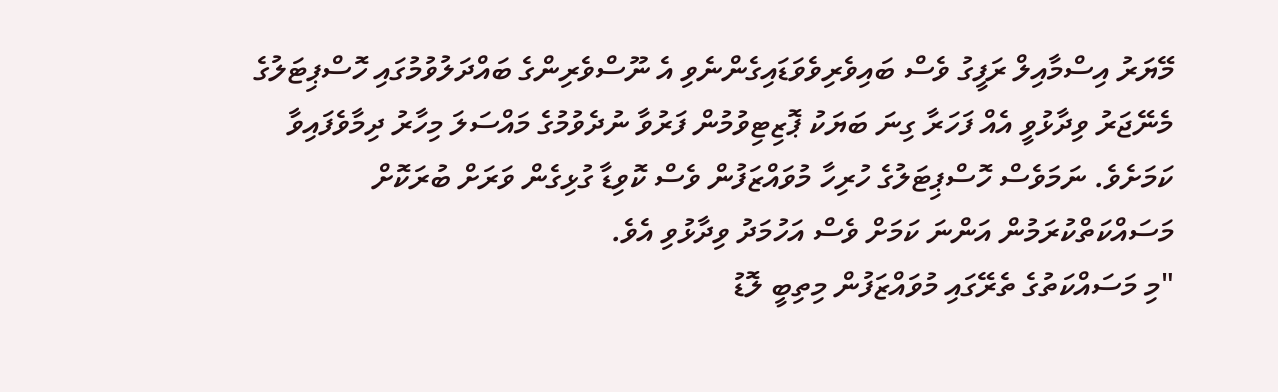މޭޔަރު އިސްމާއިލް ރަފީގު ވެސް ބައިވެރިވެވަޑައިގެންނެވި އެ ނޫސްވެރިންގެ ބައްދަލުވުމުގައި ހޮސްޕިޓަލުގެ މެނޭޖަރު ވިދާޅުވީ އެއް ފަހަރާ ގިނަ ބަޔަކު ޕޮޒިޓިވުމުން ފަރުވާ ނުދެވުމުގެ މައްސަލަ މިހާރު ދިމާވެފައިވާ ކަމަށެވެ. ނަމަވެސް ހޮސްޕިޓަލުގެ ހުރިހާ މުވައްޒަފުން ވެސް ކޮވިޑާ ގުޅިގެން ވަރަށް ބުރަކޮށް މަސައްކަތްކުރަމުން އަންނަ ކަމަށް ވެސް އަހުމަދު ވިދާޅުވި އެވެ.
"މި މަސައްކަތުގެ ތެރޭގައި މުވައްޒަފުން މިތިބީ ލޮޑު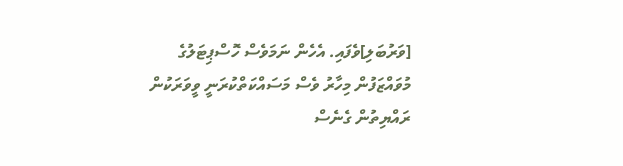[ވަރުބަލި]ވެފައި. އެހެން ނަމަވެސް ހޮސްޕިޓަލުގެ މުވައްޒަފުން މިހާރު ވެސް މަސައްކަތްކުރަނީ ވީވަރަކުން ރައްޔިތުން ގެނެސް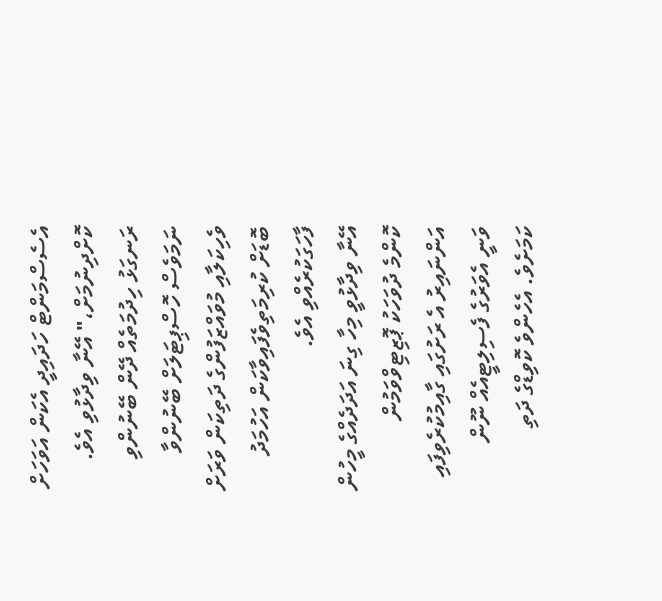އެސެސްމަންޓް ހަދައިދީ އެކަން އަވަހަށް ކޮށްދިނުމަށް،" އޭނާ ވިދާޅުވި އެވެ.
ރަނގަޅު ހިދުމަތެއް ދޭން ބޭނުންވި ނަމަވެސް ހޮސްޕިޓަލަށް ބޭނުންވާ ވެހިކަލާއި މުވައްޒަފުންގެ ދަތިކަން ވަރަށް ބޮޑަށް ކުރިމަތިވެފައިވާކަން އަހުމަދު ފާހަގަކުރެއްވި އެވެ.
އޭނާ ވިދާޅުވީ މިހާ ގިނަ އަދަދެއްގެ މީހުން ކޮންމެ ދުވަހަކު ޕޮޒިޓިވްވަމުން އަންނައިރު އެ ރަށުގައި ގާއިމުކުރެވިފައި ވަނީ އެވަރުގެ ފެސިލިޓީއެއް ނޫން ކަމަށެވެ. އެހެންވެ ކޮވިޑްގެ ދަތި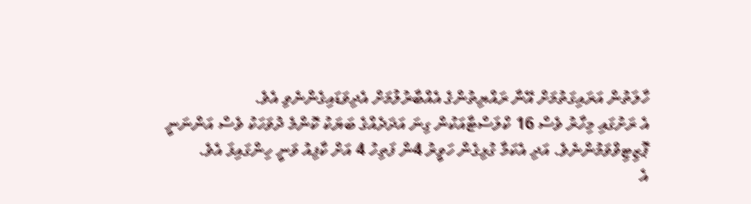ހާލަތުން އަރައިގަތުމަށް އޭނާ ރައްޔިތުންގެ އެއްބާރުލުމަށް އެދިވަޑައިގެންނެވި އެވެ.
އެ ރަށުގައި މިހާރު ވެސް 16 ކްލަސްޓާއަކުން ގިނަ އަދަދެއްގެ ބަޔަކު ކޮންމެ ދުވަހަކު ވެސް އަންނަނީ ޕޮޒިޓިވްވަމުންނެވެ. އަދި އެކަމާ ގުޅިގެން ހަވީރު 4ން ފަތިހު 4 އަށް ކާފިއު ވަނީ ހިންގައިފަ އެވެ.
އެ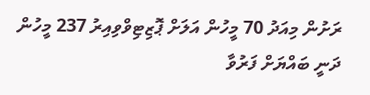ރަށުން މިއަދު 70 މީހުން އަލަށް ޕޮޒިޓިވްވިއިރު 237 މީހުން ދަނީ ބައްޔަށް ފަރުވާ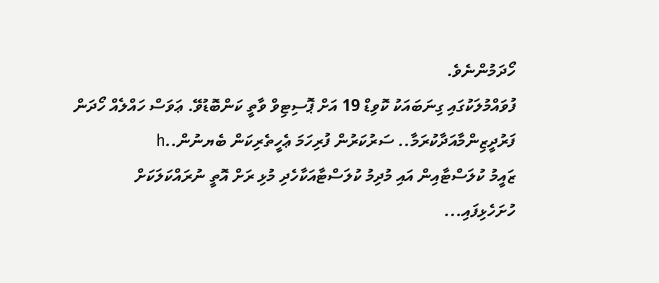ހޯދަމުންނެވެ.
ފުވައްމުލަކުގައި ގިނަބައަކު ކޮވިޑް 19 އަށް ޕޮސިޓިވް ވާތީ ކަންބޮޑުވޭ. ޢަވަސް ހައްލެއް ހޯދަން ފަރުދީޒިންމާއަދާކުރަމާ.. ސަރުކަރުން ފުރިހަމަ ޢެހީތެރިކަން ބެޔނުން..h
ޒައީމު ކުލަސްޓާއިން އައި މުދިމު ކުލަސްޓާއަކާހެދި މުޅި ރަށް އޮތީ ނުރައްކަލަކަށް ހުށަހެޅިފައި...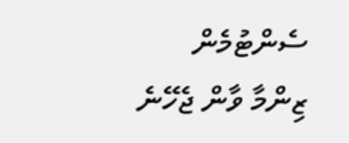ސެންޓުމެން ޒިންމާ ވާން ޖެހޭނެ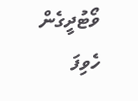ވޯޓުދީގެން ހެވިފަ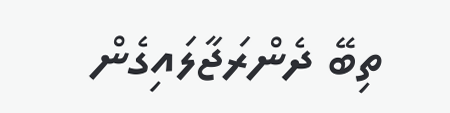ތިބޭ ދެންރަޖާލައިގެން